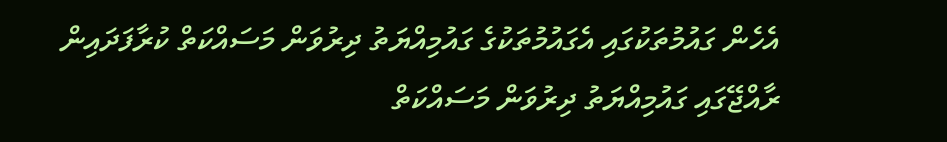އެހެން ގައުމުތަކުގައި އެގައުމުތަކުގެ ގައުމިއްޔަތު ދިރުވަން މަސައްކަތް ކުރާފަދައިން ރާއްޖޭގައި ގައުމިއްޔަތު ދިރުވަން މަސައްކަތް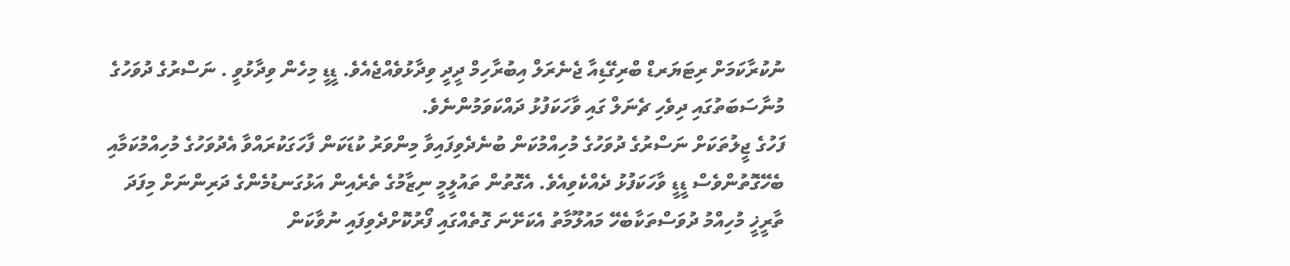ނުކުރާކަމަށް ރިޓަޔަރޑް ބްރިގޭޑިއާ ޖެނެރަލް އިބުރާހިމް ދީދީ ވިދާޅުވެއްޖެއެވެ. ޑީޑީ މިހެން ވިދާޅުވީ . ނަސްރުގެ ދުވަހުގެ މުނާސަބަތުގައި ދިވެހި ޗެނަލް ގައި ވާހަކަފުޅު ދައްކަވަމުންނެވެ.
ފަހުގެ ޖީލުތަކަށް ނަސްރުގެ ދުވަހުގެ މުހިއްމުކަން ބުނެދެވިފައިވާ މިންވަރު ކުޑަކަން ފާހަގަކުރައްވާ އެދުވަހުގެ މުހިއްމުކަމާއި ބެހޭގޮތުންވެސް ޑީޑީ ވާހަކަފުޅު ދެއްކެވިއެވެ. އެގޮތުން ތައުލީމީ ނިޒާމުގެ ތެރެއިން އަޅުގަނޑުމެންގެ ދަރިންނަށް މިފަދަ ތާރީޚީ މުހިއްމު ދުވަސްތަކާބެހޭ މައުލޫމާތު އެކަށޭނަ ގޮތެއްގައި ފޯރުކޮށްދެވިފައި ނުވާކަން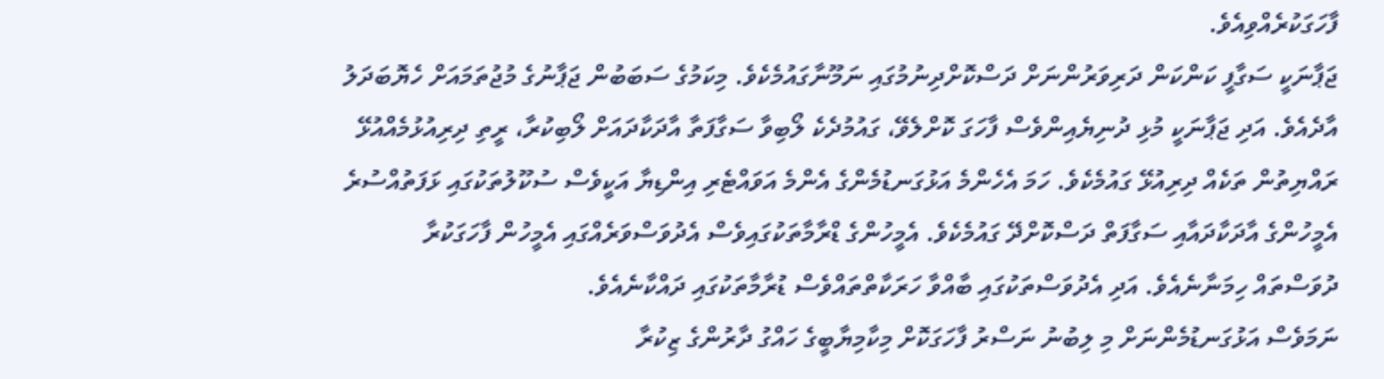ފާހަގަކުރެއްވިއެވެ.
ޖަޕާނަކީ ސަގާފީ ކަންކަން ދަރިވަރުންނަށް ދަސްކޮށްދިނުމުގައި ނަމޫނާގައުމެކެވެ. މިކަމުގެ ސަބަބުން ޖަޕާނުގެ މުޖުތަމައަށް ހެޔޮބަދަލު އާދެއެވެ. އަދި ޖަޕާނަކީ މުޅި ދުނިޔެއިންވެސް ފާހަގަ ކޮށްލެވޭ، ގައުމުދެކެ ލޯބިވާ ސަގާފަތާ އާދަކާދައަށް ލޯބިކުރާ، ރީތި ދިރިއުޅުމެއްއުޅޭ ރައްޔިތުން ތަކެއް ދިރިއުޅޭ ގައުމެކެވެ. ހަމަ އެހެންމެ އަޅުގަނޑުމެންގެ އެންމެ އަވައްޓެރި އިންޑިޔާ އަކީވެސް ސުކޫލުތަކުގައި ޅަފަތުއްސުރެ އެމީހުންގެ އާދަކާދައާއި ސަގާފަތް ދަސްކޮށްދޭ ގައުމެކެވެ. އެމީހުންގެ ޑްރާމާތަކުގައިވެސް އެދުވަސްވަރެއްގައި އެމީހުން ފާހަގަކުރާ ދުވަސްތައް ހިމަނާނެއެވެ. އަދި އެދުވަސްތަކުގައި ބާއްވާ ހަރަކާތްތައްވެސް ޑުރާމާތަކުގައި ދައްކާނެއެވެ.
ނަމަވެސް އަޅުގަނޑުމެންނަށް މި ލިބުނު ނަސްރު ފާހަގަކޮށް މިކާމިޔާބީގެ ހައްގު ދާރުންގެ ޒިކުރާ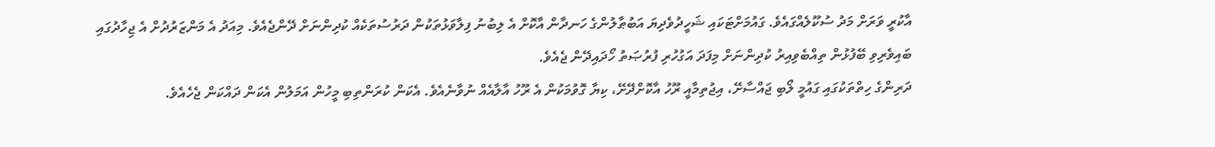އާކުރީ ވަރަށް މަދު ސުކޫލެއްގައެވެ. ގައުމަށްޓަކައި ޝަހީދުވެދިޔަ އަބުޠާލުންގެ ހަނދާން އާކޮށް އެ ލިބުނު ފިލާވަޅުތަކުން ދަރުސުތަކެއް ކުދިންނަށް ދޭންޖެއެވެ. މިއަދު އެ މަންޒަރުދުށް އެ ޖިހާދުގައި ބައިވެރިވި ބޭފުޅުން ތިއްބެވިއިރު ކުދިންނަށް މިފަދަ އަގުހުރި ފުރުޞަތު ހޯދައިދޭން ޖެއެވެ.
ދަރިންގެ ހިތްތަކުގައި ގައުމީ ލޯބި ޖައްސާށޭ، އިޖުތިމާއީ ރޫހު އާކޮށްދޭށޭ، ކިޔާ ގޮވުމަކުން އެ ރޫހު އާލާއެއް ނުވާނެއެވެ. އެކަން ކުރަންތިބި މީހުން އަމަލުން އެކަން ދައްކަން ޖެހެއެވެ.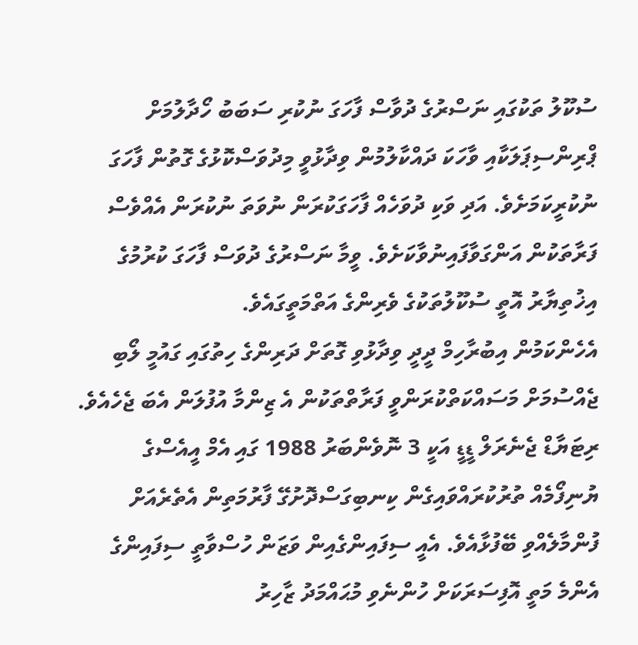ސުކޫލު ތަކުގައި ނަސްރުގެ ދުވާސް ފާހަގަ ނުކުރި ސަބަބު ހޯދާލުމަށް ޕްރިންސިޕަލަކާއި ވާހަކަ ދައްކާލުމުން ވިދާޅުވީ މިދުވަސްކޮޅުގެ ގޮތުން ފާހަގަ ނުކުރީކަމަށެވެ. އަދި ވަކި ދުވަހެއް ފާހަގަކުރަން ނުވަތަ ނުކުރަން އެއްވެސް ފަރާތަކުން އަންގަވާފައިނުވާކަށެވެ. ވީމާ ނަސްރުގެ ދުވަސް ފާހަގަ ކުރުމުގެ އިޚުތިޔާރު އޮތީ ސުކޫލުތަކުގެ ވެރިންގެ އަތްމަތީގައެވެ.
އެހެންކަމުން އިބުރާހިމް ދީދީ ވިދާޅުވި ގޮތަށް ދަރިންގެ ހިތުގައި ގައުމީ ލޯބި ޖެއްސުމަށް މަސައްކަތްކުރަންވީ ފަރާތްތަކުން އެ ޒިންމާ އުފުލަން އެބަ ޖެހެއެވެ.
ރިޓަޔާޑް ޖެނެރަލް ޑީޑީ އަކީ 3 ނޮވެންބަރު 1988 ގައި އެމް އީއެސްގެ ޔުނިފޯމެއް ތުރުކުރައްވައިގެން ކިނބިގަސްދޮށުގޭ ފާރުމަތިން އެތެރެއަށް ފުންމާލެއްވި ބޭފުޅާއެވެ. އެއީ ސިފައިންގެއިން ވަޒަން ހުސްވާތީ ސިފައިންގެ އެންމެ މަތީ އޮފިސަރަކަށް ހުންނެވި މުޙައްމަދު ޒާހިރު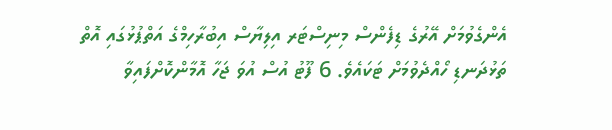އެންގެވުމަށް އޭރުގެ ޑިފެންސް މިނިސްޓަރ އިލިޔާސް އިބުރާހިމްގެ އަތްޕުޅުގައި އޮތް ތަޅުދަނޑި ހޯއްދެވުމަށް ޓަކައެވެ. 6 ފޫޓު އުސް އުވަ ޖަހާ އޮމާންކޮށްފައިވާ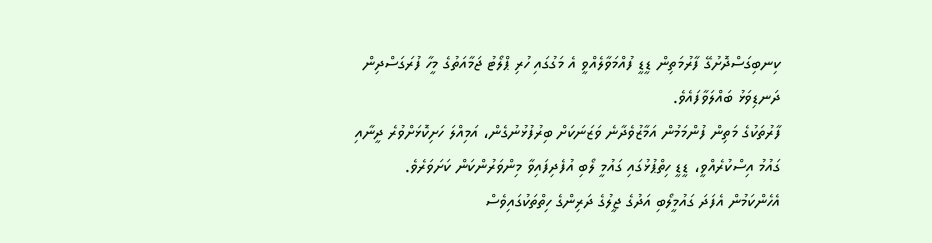ކިނބިގަސްދޮށުގޭ ފާރުމަތިން ޑީޑީ ފުއްމަވާލެއްވީ އެ މަގުގައި ހުރި ޕްލޯޓު ޖަމާއަތުގެ މީހާ ފުރަގަސްދިން ދަނޑިވަޅު ބައްލަވާފައެވެ.
ފާރުތަކުގެ މަތިން ފުންމަމުން އަމާޒުވެދާނެ ވަޒަނަކަށް ބިރުފުޅުނުގެން، އަމިއްލަ ހަށިކޮޅަށްވުރެ ދީނާއި ގައުމު އިސްކުރެއްވީ، ޑީޑީ ހިތްޕުޅުގައި ގައުމީ ލޯބި އުފެދިފައިވާ މިންވަރުންކަން ކަށަވަރެވެ. އެހެންކަމުން އެފަދަ ގައުމީލޯބި އަދުގެ ޖީލުގެ ދަރިންގެ ހިތްތަކުގައިވެސް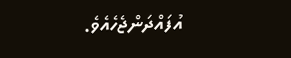އުފައްދަންޖެހެއެވެ.